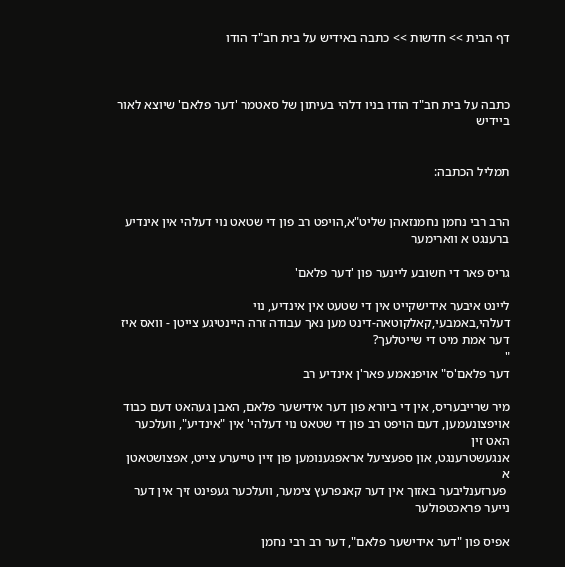דף הבית >> חדשות >> כתבה באידיש על בית חב"ד הודו



כתבה על בית חב"ד הודו בניו דלהי בעיתון של סאטמר 'דער פלאם' שיוצא לאור ביידיש


תמליל הכתבה:


הרב רבי נחמן נחמנזאהן שליט"א,הויפט רב פון די שטאט נוי דעלהי אין אינדיע ברענגט א ווארימער

גריס פאר די חשובע ליינער פון 'דער פלאם'

ליינט איבער אידישקייט אין די שטעט אין אינדיע, נוי דעלהי,באמבעי,קאלקוטאה-דינט מען נאך עבודה זרה היינטיגע צייטן - וואס איז דער אמת מיט די שייטלעך?
"
דער פלאם'ס" אויפנאמע פאר'ן אינדיע רב

מיר שרייבעריס, אין די ביורא פון דער אידישער פלאם, האבן געהאט דעם כבוד
אויפצונעמען, דעם הויפט רב פון די שטאט נוי דעלהי' אין "אינדיע", וועלכער האט זין
אנגעשטרענגט, און ספעציעל אראפגענומען פון זיין טייערע צייט, אפצושטאטן א
 פערזענליבער באזוך אין דער קאנפרעץ צימער, וועלכער געפינט זיך אין דער נייער פראכטפולער

אפיס פון "דער אידישער פלאם", דער רב רבי נחמן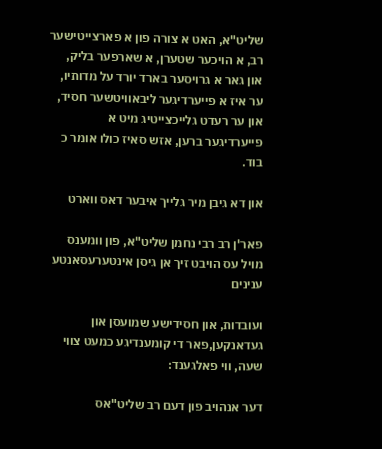שליט"א, האט א צורה פון א פארצייטישער רב, א הויכער שטערן, א שארפער בליק, און גאר א גרויסער בארד יורד על מדותיו, ער איז א פייערדיגער ליבאוויטשער חסיד, און ער רעדט גלייכצייטיג מיט א פייערדיגער ברען, אזש סאיז כולו אומר כ בוד.

און דא גיבן מיר גלייך איבער דאס ווארט

פאר'ן רב רבי נחמן שליט"א, פון וומענס מויל עס הויבט זיך אן גיסן אינטערעסאנטע ענינים

ועובדות, און חסידישע שמועסן און  געדאנקען,פאר די קומענדיגע כמעט צווי שעה, ווי פאלגענד:

דער אנהויב פון דעם רב שליט"אס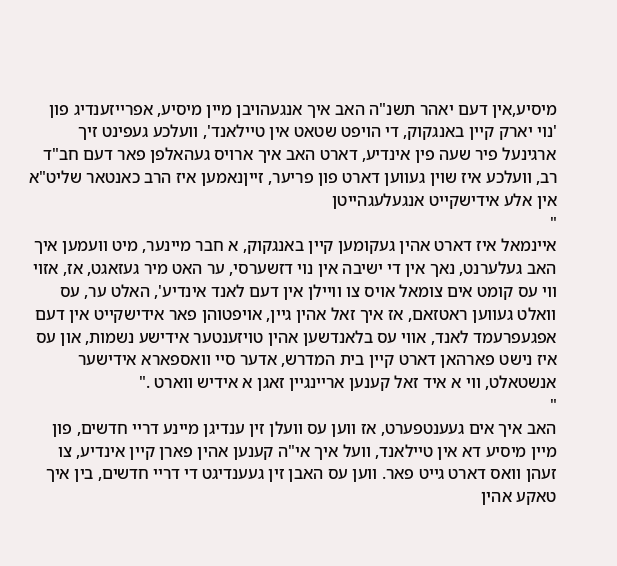מיסיע,אין דעם יאהר תשנ"ה האב איך אנגעהויבן מיין מיסיע, אפרייזענדיג פון 'נוי יארק קיין באנגקוק, די הויפט שטאט אין טיילאנד', וועלכע געפינט זיך ארגינעל פיר שעה פין אינדיע, דארט האב איך ארויס געהאלפן פאר דעם חב"ד רב, וועלכע איז שוין געווען דארט פון פריער, זייןנאמען איז הרב כאנטאר שליט"א  אין אלע אידישקייט אנגעלעגהייטן
"
איינמאל איז דארט אהין געקומען קיין באנגקוק, א חבר מיינער, מיט וועמען איך האב געלערנט, נאך אין די ישיבה אין נוי דזשערסי, ער האט מיר געזאגט, אז, אזוי ווי עס קומט אים צומאל אויס צו וויילן אין דעם לאנד אינדיע', האלט ער, עס וואלט געווען ראטזאם, אז איך זאל אהין גיין, אויפטוהן פאר אידישקייט אין דעם אפגעפרעמד לאנד, אווי עס בלאנדשען אהין טויזענטער אידישע נשמות, און עס איז נישט פארהאן דארט קיין בית המדרש, אדער סיי וואספארא אידישער אנשטאלט, ווי א איד זאל קענען אריינגיין זאגן א אידיש ווארט ."
"
האב איך אים געענטפערט, אז ווען עס וועלן זין ענדיגן מיינע דריי חדשים, פון מיין מיסיע דא אין טיילאנד, וועל איך אי"ה קענען אהין פארן קיין אינדיע, צו זעהן וואס דארט גייט פאר. ווען עס האבן זין געענדיגט די דריי חדשים, בין איך טאקע אהין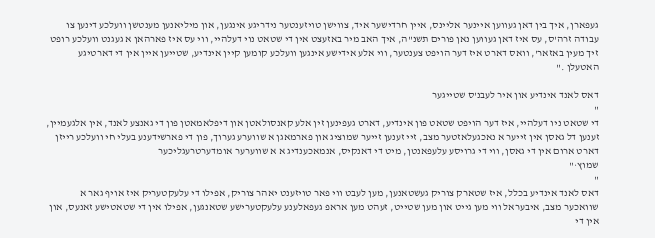געפארן, איך בין דאן געווען איינער אליינס, איין חרדישער איד, צווישן טויזענטער נידריגע אינגען, און מיליאנען מענטשן וועלכע דינען צו עבודה זרה'ס, עס איז דאן געווען נאן פורים תשנ"ה, איך האב מיר באזעצט אין די שטאט נוי דעלהיי, ווי עס איז פארהאן א געגנט וועלכע רופט זיך מעין באזאר', וואס דארט איז דער הויפט צענטער, ווי אלע אידישע אינגען וועלכע קומען קיין אינדיע, שטייען איין אין די דארטיגע האטעלן ."

דאס לאנד אינדיע און איר לעבנ'ס שטייגער
"
די שטאט ניו דעלהיי, איז דער הויפט שטאט פון אינדיע, דארט געפינען זין אלע קאנסולאטן און דיפלאמאטן פון די גאנצע לאנד, אין אלגעמיין, זענען דל גאסן אין זייער א נאכגעלאזטער מצב, זיי זענען זייער שמוציג און פארמאגן א שווערע גערוך, פון די פארשידענע בעלי חי וועלכע רייזן דארט ארום אין די גאסן, ווי די גרויסע עלעפאנטן, מיט די דאנקיס, אנמאכענדיג א א שווערער אומדערטרעגליכער
שמוץ·"
"
דאס לאנד אינדיע בכלל, איז שטארק צוריק געשטאנען, מען לעבט ווי פאר טויזענט יאהר צוריק, אפילו די עלעקטעריק איז אויף גאר א שוואכער מצב, איבעראל ווי מען גייט און מען שטייט, זעהט מען אראפ געפאלענע עלעקטערישע שטאנגען, אפילו אין די שטאטישע זאנעס, און אין די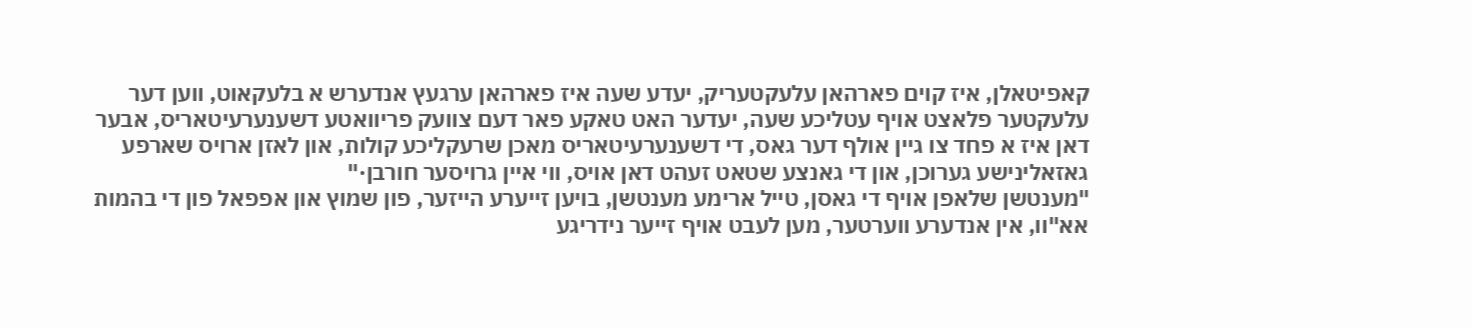קאפיטאלן, איז קוים פארהאן עלעקטעריק, יעדע שעה איז פארהאן ערגעץ אנדערש א בלעקאוט, ווען דער עלעקטער פלאצט אויף עטליכע שעה, יעדער האט טאקע פאר דעם צוועק פריוואטע דשענערעיטאריס, אבער דאן איז א פחד צו גיין אולף דער גאס, די דשענערעיטאריס מאכן שרעקליכע קולות, און לאזן ארויס שארפע גאזאלינישע גערוכן, און די גאנצע שטאט זעהט דאן אויס, ווי איין גרויסער חורבן·"
"מענטשן שלאפן אויף די גאסן, טייל ארימע מענטשן, בויען זייערע הייזער, פון שמוץ און אפפאל פון די בהמות אא"וו, אין אנדערע ווערטער, מען לעבט אויף זייער נידריגע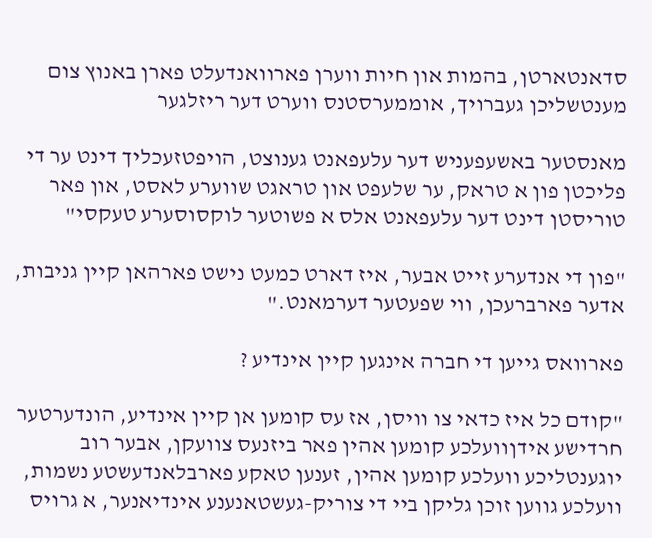סדאנטארטן, בהמות און חיות ווערן פארוואנדעלט פארן באנוץ צום מענטשליכן געברויך, אוממערסטנס ווערט דער ריזלגער

מאנסטער באשעפעניש דער עלעפאנט גענוצט, הויפטזעכליך דינט ער די פליכטן פון א טראק, ער שלעפט און טראגט שווערע לאסט, און פאר טוריסטן דינט דער עלעפאנט אלס א פשוטער לוקסוסערע טעקסי"

"פון די אנדערע זייט אבער, איז דארט כמעט נישט פארהאן קיין גניבות, אדער פארברעכן, ווי שפעטער דערמאנט."

פארוואס גייען די חברה אינגען קיין אינדיע ?

"קודם כל איז כדאי צו וויסן, אז עס קומען אן קיין אינדיע, הונדערטער חרדישע אידןוועלכע קומען אהין פאר ביזנעס צוועקן, אבער רוב יוגענטליכע וועלכע קומען אהין, זענען טאקע פארבלאנדעשטע נשמות, וועלכע גווען זוכן גליקן ביי די צוריק-געשטאנענע אינדיאנער, א גרויס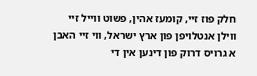חלק פוז זיי, קומעז אהין, פשוט ווייל זיי ווילן אנטלויפן פון ארץ ישראל, ווי זיי האבן א גרויס דרוק פון דינען אין די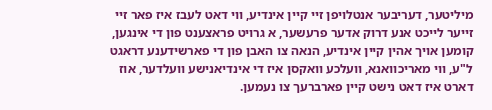מיליטער, דעריבער אנטלויפן זיי קיין אינדיע, ווי דאט לעבז איז פאר זיי זייער לייכט אנע דרוק אדער פרעשער, א גרויט פראצענט פון די אינגען, קומען אויך אהין קיין אינדיע, הנאה צו האבן פון די פארשידענע דראגט ל"ע, ווי מאריכוואנא, וועלכע וואקסן איז די אינדיאנישע וועלדער, אוז דארט איז דאט נישט קיין פארברעך צו נעמען.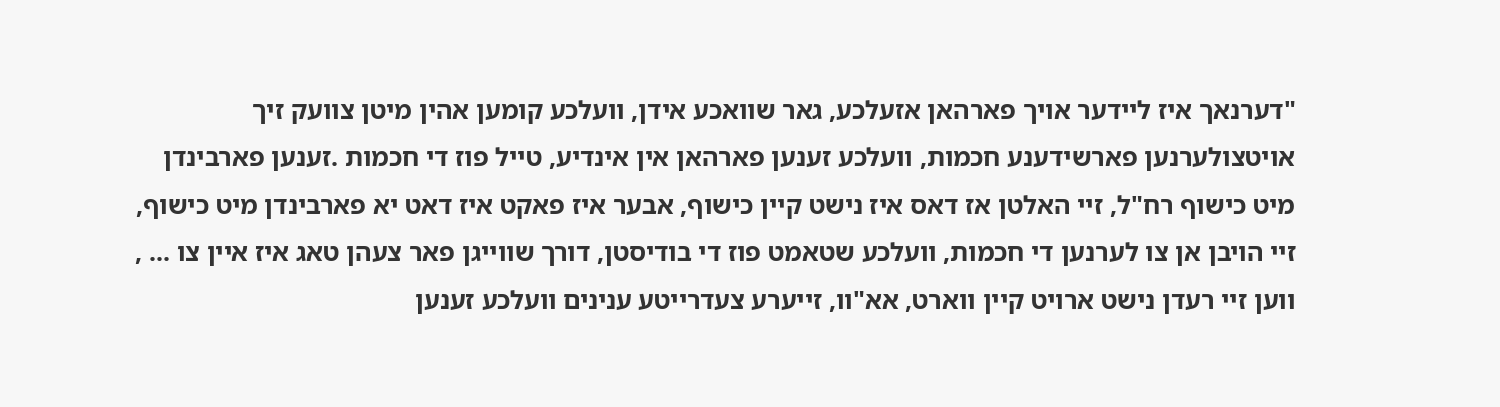"דערנאך איז ליידער אויך פארהאן אזעלכע, גאר שוואכע אידן, וועלכע קומען אהין מיטן צוועק זיך אויטצולערנען פארשידענע חכמות, וועלכע זענען פארהאן אין אינדיע, טייל פוז די חכמות .זענען פארבינדן מיט כישוף רח"ל, זיי האלטן אז דאס איז נישט קיין כישוף, אבער איז פאקט איז דאט יא פארבינדן מיט כישוף, זיי הויבן אן צו לערנען די חכמות, וועלכע שטאמט פוז די בודיסטן, דורך שווייגן פאר צעהן טאג איז איין צו ... , ווען זיי רעדן נישט ארויט קיין ווארט, אא"וו, זייערע צעדרייטע ענינים וועלכע זענען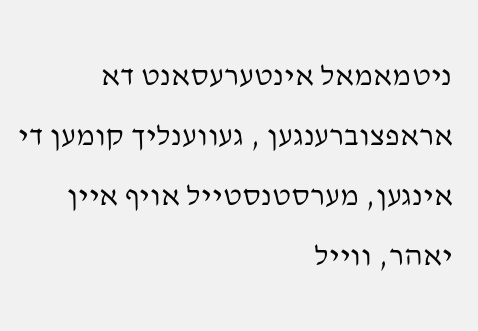ניטמאמאל אינטערעסאנט דא אראפצוברענגען , געווענליך קומען די אינגען, מערסטנסטייל אויף איין יאהר, ווייל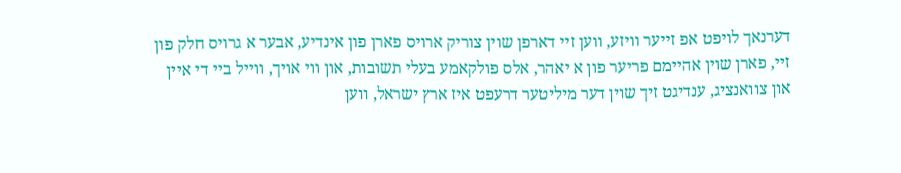דערנאך לויפט אפ זייער וויזע, ווען זיי דארפן שוין צוריק ארויס פארן פון אינדיע, אבער א גרויס חלק פון זיי, פארן שוין אהיימם פריער פון א יאהר, אלס פולקאמע בעלי תשובות, און ווי אויך, ווייל ביי די איין און צוואנציג, ענדיגט זיך שוין דער מיליטער דרעפט איז ארץ ישראל, ווען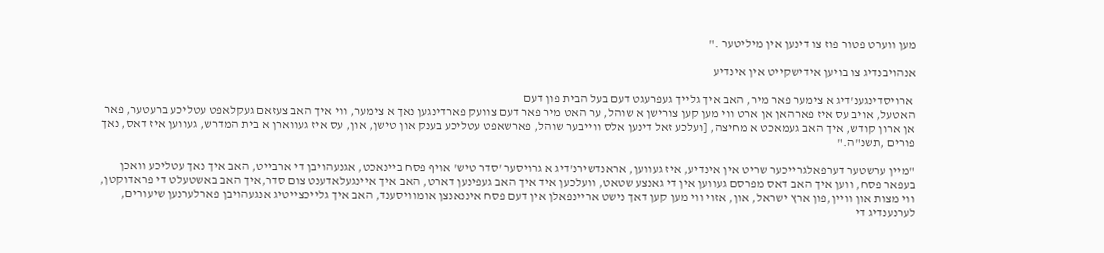מען ווערט פטור פוז צו דינען אין מיליטער ."

אנהויבנדיג צו בויען אידישקייט אין אינדיע

 ארויסדינגענ'דיג א צימער פאר מיר, האב איך גלייך געפרעגט דעם בעל הבית פון דעם
האטעל, אויב עס איז פארהאן אן ארט ווי מען קען צורישן א שוהל, ער האט מיר פאר דעם צוועק פארדינגען נאך א צימער, ווי איך האב צעזאם געקלאפט עטליכע ברעטער, פאר אן ארון קודש, איך האב געמאכט א מחיצה, [ועלכע זאל דינען אלס ווייבער שוהל, פארשאפט עטליכע בענק און טישן, און, עס איז געווארן א בית המדרש, געווען איז דאס, נאך פורים ,תשנ"ה."

"מיין ערשטער דערפאלגרייכער שריט אין אינדיע, איז געווען, אראנדשירנ'דיג א גרויסער 'סדר טיש' אויף פסח ביינאכט, אגנעהויבן די ארבייט, האב איך נאך עטליכע וואכן בעפאר פסח, ווען איך האב דאס מפרסם געווען אין די גאנצע שטאט, וועלכען איד איך האב געפינען דארט, האב איך איינגעלאדענט צום סדר,איך האב באשטעלט די פראדוקטן, ווי מצות און וויין,פון ארץ ישראל, און, אזוי ווי מען קען דאך נישט אריינפאלן אין דעם פסח איננאנצן אומוויסענד, האב איך גלייכצייטיג אנגעהויבן פארלערנען שיעורים, לערנענדיג די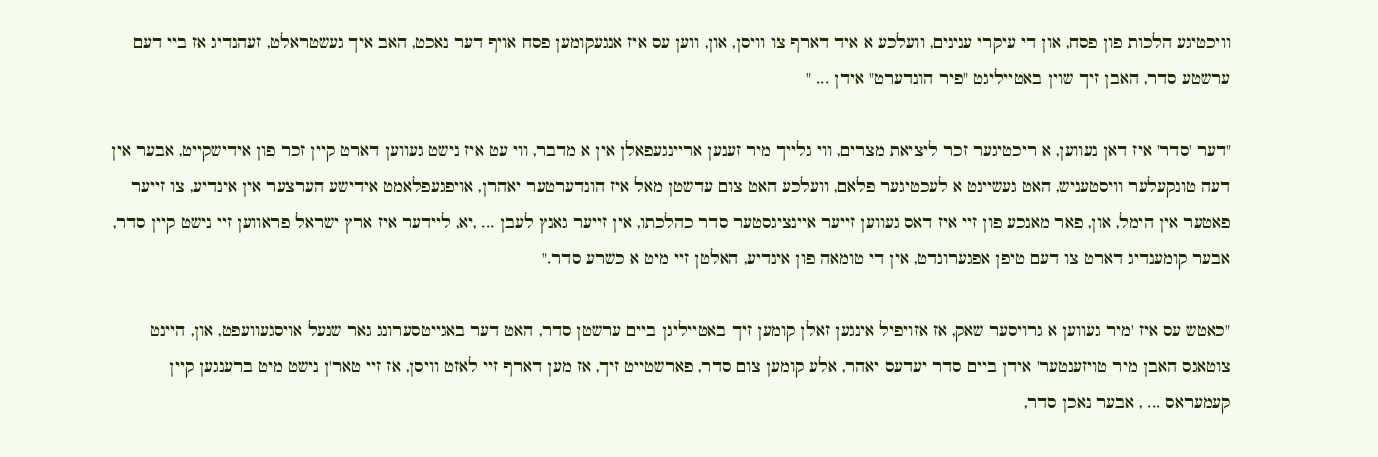וויכטיגע הלכות פון פסח, און די עיקרי ענינים, וועלכע א איד דארף צו וויסן, און, ווען עס איז אנגעקומען פסח אויף דער נאכט, האב איך געשטראלט, זעהנדיג אז ביי דעם ערשטע סדר, האבן זיך שוין באטייליגט "פיר הונדערט" אידן ... "

"דער 'סדר' איז דאן נעווען, א ריכטיגער זכר ליציאת מצרים, ווי גלייך מיר זענען אריינגעפאלן אין א מדבר, ווי עט איז נישט געווען דארט קיין זכר פון אידישקייט, אבער אין דעה טונקעלער וויסטעניש, האט געשיינט א לעכטיגער פלאם, וועלכע האט צום עדשטן מאל איז הונדערטער יאהרן, אויפגעפלאמט אידישע הערצער אין אינדיע, צו זייער פאטער אין הימל, און, פאר מאנכע פון זיי איז דאס געווען זייער איינציגסטער סדר כהלכתו, אין זייער גאנץ לעבן ... ,יא, ליידער איז ארץ ישראל פראווען זיי נישט קיין סדר, אבער קומענדיג דארט צו דעם טיפן אפגערונדט, אין די טומאה פון אינדיע, האלטן זיי מיט א כשרע סדר."

"כאטש עס איז 'מיר געווען א גרויסער שאק, אז אזויפיל אינגען זאלן קומען זיך באטייליגן ביים ערשטן סדר, האט דער באגייטסערונג גאר שנעל אויסגעוועפט, און, היינט צוטאגס האבן מיר טויזענטער' אידן ביים סדר יעדעס יאהר, אלע קומען צום סדר, פארשטייט זיך, אז מען דארף זיי לאזט וויסן, אז זיי טאר'ן נישט מיט ברענגען קיין קעמעראס ... , אבער נאכן סדר,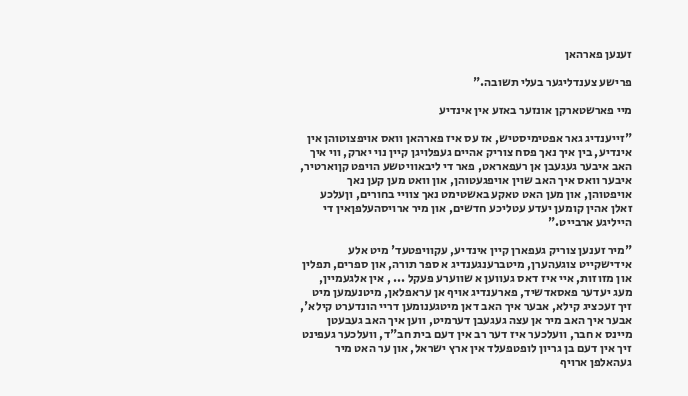זענען פארהאן

פרישע צענדליגער בעלי תשובה."

מיי פארשטארקן אונזער באזע אין אינדיע

"זייענדיג גאר אפטימיסטיש, אז עס איז פארהאן וואס אויפצוטוהן אין אינדיע, בין איך נאך פסח צוריק אהיים געפלויגן קיין נוי יארק, ווי איך האב איבער געגעבן אן רעפאראט, פאר די ליבאוויטשע הויפט קןוארטיר, איבער וואס איך האב שוין אויפגעטוהן, און וואט מען קען נאך אויפטוהן, און מען האט טאקע באשטימט נאך צוויי בחורים, וןעלכע זאלן אהין קומען יעדע עטליכע חדשים, און מיר ארויסהעלפןאין די הייליגע ארבייט."

"מיר זענען צוריק געפארן קיין אינדיע, עקוויפטעד' מיט אלע אידישקייט צוגעהערן, מיטברענגענדיג א ספר תורה, און ספרים, תפלין און מזוזות, איי איז דאס געווען א שווערע פעקל ... , אין אלגעמיין, מעג יעדער פאסאדשיד, פארענדיג אויף אן עראפלאן, מיטנעמען מיט זיך זעכציג קילא, אבער איך האב דאן מיטגענומען דריי הונדערט קילא', אבער איך האב מיר אן עצה געגעבן דערמיט, ווען איך האב געבעטן מיינס א חבר, וועלכער איז דער רב אין דעם בית חב"ד, וועלכער געפינט זיך אין דעם בן גריון לופטפעלד אין ארץ ישראל, און ער האט מיר געהאלפן ארויף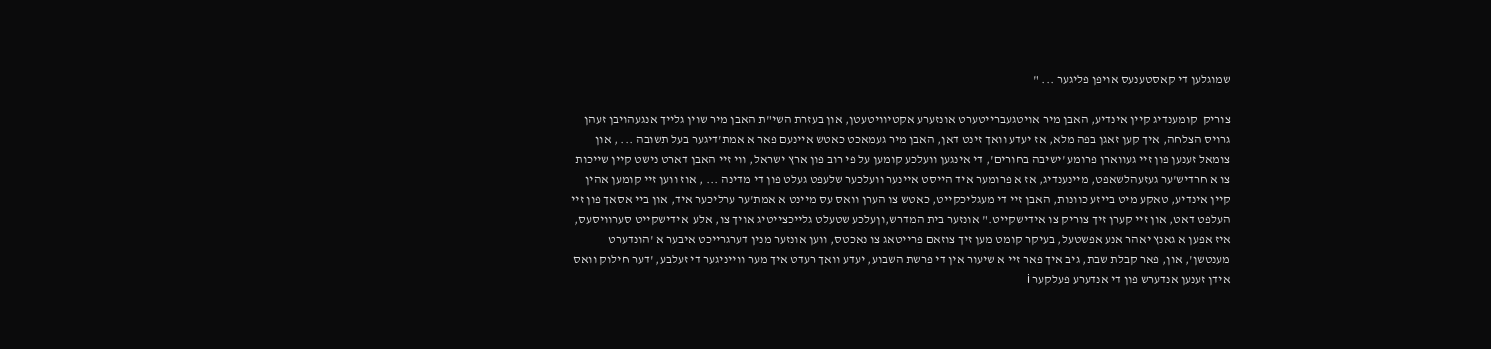שמוגלען די קאסטענעס אויפן פליגער ... "

צוריק  קומענדיג קיין אינדיע, האבן מיר אויטגעברייטערט אונזערע אקטיוויטעטן, און בעזרת השי"ת האבן מיר שוין גלייך אנגעהויבן זעהן גרויס הצלחה, איך קען זאגן בפה מלא, אז יעדע וואך זינט דאן, האבן מיר געמאכט כאטש איינעם פאר א אמת'דיגער בעל תשובה ... , און צומאל זענען פון זיי געווארן פרומע 'ישיבה בחורים', די אינגען וועלכע קומען על פי רוב פון ארץ ישראל, ווי זיי האבן דארט נישט קיין שייכות צו א חרדיש'ער געזעהלשאפט, מיינענדיג, אז א פרומער איד הייסט איינער וועלכער שלעפט געלט פון די מדינה ... , אוז ווען זיי קומען אהין קיין אינדיע, טאקע מיט בייזע כוונות, האבן זיי די מעגליכקייט, כאטש צו הערן וואס עס מיינט א אמת'ער ערליכער איד, און ביי אסאך פון זיי העלפט דאט, און זיי קערן זיך צוריק צו אידישקייט." אונזער בית המדרש,וןעלכע שטעלט גלייכצייטיג אויך צו, אלע  אידישקייט סערוויסעס, איז אפען א גאנץ יאהר אנע אפשטעל, בעיקר קומט מען זיך צוזאם פרייטאג צו נאכטס, ווען אונזער מנין דערגרייכט איבער א 'הונדערט מענטשן', און, פאר קבלת שבת, גיב איך פאר זיי א שיעור אין די פרשת השבוע, יעדע וואך רעדט איך מער ווייניגער די זעלבע, 'דער חילוק וואס אידן זענען אנדערש פון די אנדערע פעלקער i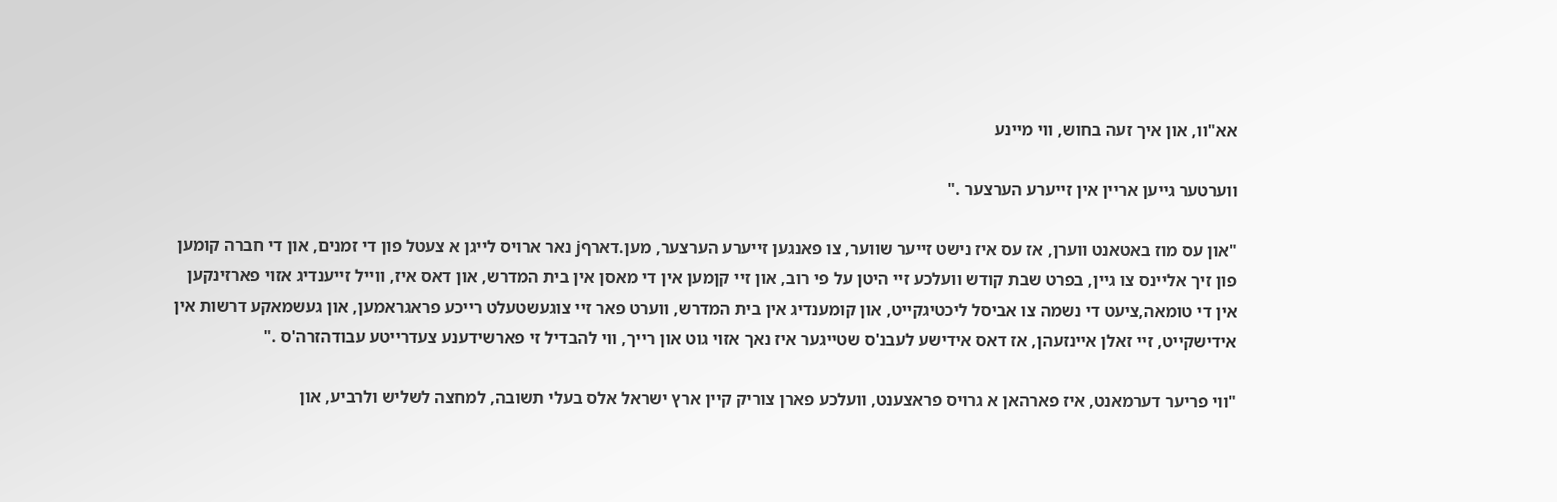אא"וו, און איך זעה בחוש, ווי מיינע

ווערטער גייען אריין אין זייערע הערצער ."

"און עס מוז באטאנט ווערן, אז עס איז נישט זייער שווער, צו פאנגען זייערע הערצער, מען.דארףj נאר ארויס לייגן א צעטל פון די זמנים, און די חברה קומען פון זיך אליינס צו גיין, בפרט שבת קודש וועלכע זיי היטן על פי רוב, און זיי קןמען אין די מאסן אין בית המדרש, און דאס איז, ווייל זייענדיג אזוי פארזינקען אין די טומאה,ציעט די נשמה צו אביסל ליכטיגקייט, און קומענדיג אין בית המדרש, ווערט פאר זיי צוגעשטעלט רייכע פראגראמען, און געשמאקע דרשות אין אידישקייט, זיי זאלן איינזעהן, אז דאס אידישע לעבנ'ס שטייגער איז נאך אזוי גוט און רייך, ווי להבדיל זי פארשידענע צעדרייטע עבודהזרה'ס ."

"ווי פריער דערמאנט, איז פארהאן א גרויס פראצענט, וועלכע פארן צוריק קיין ארץ ישראל אלס בעלי תשובה, למחצה לשליש ולרביע, און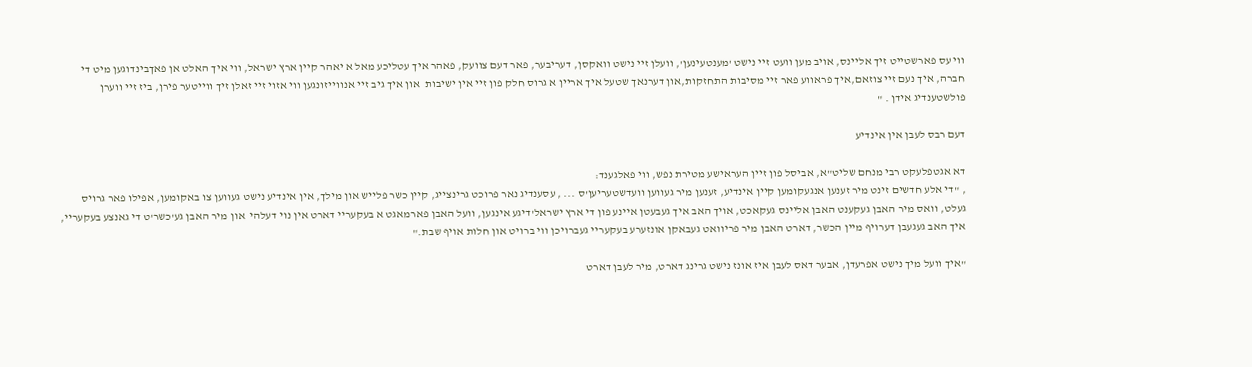ווי עס פארשטייט זיך אליינס, אויב מען וועט זיי נישט 'מענטעינען', וועלן זיי נישט וואקסן, דעריבער, פאר דעם צוועק, פאהר איך עטליכע מאל א יאהר קיין ארץ ישראל, ווי איך האלט אן פאךבינדוגען מיט די חברה, איך נעם זיי צוזאם,איך פראווע פאר זיי מסיבות התחזקות,און דערנאך שטעל איך אריין א גרוס חלק פון זיי אין ישיבות  און איך גיב זיי אנווייזונגען ווי אזוי זיי זאלן זיך ווייטער פירן, ביז זיי ווערן פולשטענדיג אידן . "

דעם רבס לעבן אין אינדיע

דא אגטפלעקט רבי מנחם שליט"א, אביסל פון זיין העראישע מטירת נפש, ווי פאלגענד:
, "די אלע חדשים זינט מיר זענען אנגעקומען קיין אינדיע, זענען מיר געווען וועדשטעריען'ס ... , עסענדיג נאר פרוכט גרינצייג, קיין כשר פלייש און מילך, אין אינדיע נישט געווען צו באקומען, אפילו פאר גרויס געלט, וואס מיר האבן געקענט האבן אליינס געקאכט, אויך האב איך געבעטן איינע פון די ארץ ישראל'דיגע אינגען, וועל האבן פארמאגט א בעקעריי דארט אין נוי דעלהי  און מיר האבן גע'כשר'ט די גאנצע בעקעריי,
איך האב געגעבן דערויף מיין הכשר, דארט האבן מיר פריוואט געבאקן אונזערע בעקעריי געברויכן ווי ברויט און חלות אויף שבת."

"איך וועל מיך נישט אפרעדן, אבער דאס לעבן איז אונז נישט גרינג דארט, מיר לעבן דארט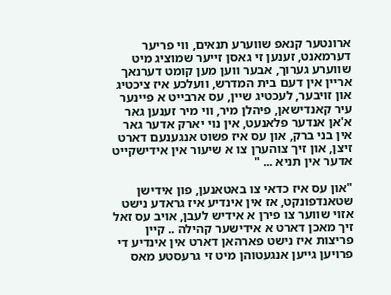ארונטער קנאפ שווערע תנאים, ווי פריער  דערמאנט, זענען זי גאסן זייער שמוציג מיט שווערע גערוך, אבער ווען מען קומט דערנאך אריין אין דעם בית המדרש, וועלכע איז ציכטיג און זויבער, לעכטיג שיין, עס ארבייט א פיינער עיר קאנדישאן, פיהלן מיר, ווי מיר זענען גאר א'אן אנדער פלאנעט, אין נוי יארק אדער גאר אין בני ברק, און עס איז פשוט אנגענעם דארט זיצן, און זיך צוהערן צו א שיעור אין אידישקייט אדער אין תניא ... "

"און עס איז כדאי צו באטאנען, פון אידישן שטאנדפונקט, אז אין אינדיע איז גראדע נישט אזוי שווער צו פירן א אידיש לעבן, אויב עס זאל זיך מאכן דארט א אידישער קהילה .. קיין פריצות איז נישט פארהאן דארט אין אינדיע די פרויען גייען אנגעטוהן מיט זי גרעסטע מאס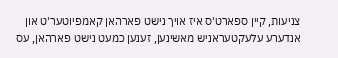צניעות, קיין ספארט'ס איז אויך נישט פארהאן קאמפיוטער'ט און אנדערע עלעקטעראניש מאשינען, זענען כמעט נישט פארהאן, עס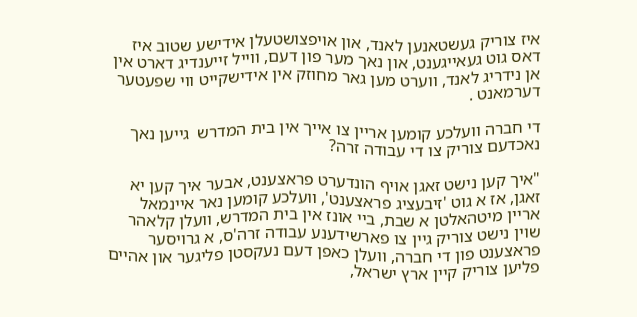איז צוריק געשטאנען לאנד, און אויפצושטעלן אידישע שטוב איז דאס גוט געאייגענט, און נאך מער פון דעם, ווייל זייענדיג דארט אין אן נידריג לאנד, ווערט מען גאר מחוזק אין אידישקייט ווי שפעטער דערמאנט .

די חברה וועלכע קומען אריין צו אייך אין בית המדרש  גייען נאך נאכדעם צוריק צו די עבודה זרה?

"איך קען נישט זאגן אויף הונדערט פראצענט, אבער איך קען יא זאגן, אז א גוט 'זיבעציג פראצענט', וועלכע קומען נאר איינמאל אריין מיטהאלטן א שבת, ביי אונז אין בית המדרש, וועלן קלאהר שוין נישט צוריק גיין צו פארשידענע עבודה זרה'ס, א גרויסער פראצענט פון די חברה, וועלן כאפן דעם נעקסטן פליגער און אהיים פליען צוריק קיין ארץ ישראל,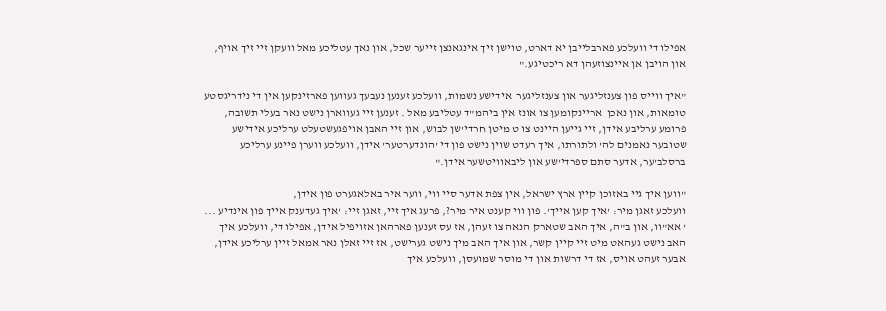אפילו די וועלכע פארבלייבן יא דארט, טוישן זיך אינגאנצן זייער שכל, און נאך עטליכע מאל וועקן זיי זיך אויף, און הויבן אן איינצוזעהן דא ריכטיגע."

"איך ווייס פון צענזליגער און צענזליגער  אידישע נשמות, וועלכע זענען נעבעך געווען פארזינקען אין די נידריגסטע טומאות, און נאכן  אריינקומען צו אונז אין ביהמ"ד עטליבע מאל . זענען זיי געווארן נישט נאר בעלי תשובה, פרומע ערליבע אידן, זיי גייען היינט צו ט מיטן חרדי'שן לבוש, און זיי האבן אויפגעשטעלט ערליכע אידישע שטובער נאמנים לה' ולתורתו, איך רעדט שוין נישט פון די 'הונדערטער' אידן, וועלכע ווערן פיינע ערליכע ברסלב'ער, אדער סתם ספרדי'שע און ליבאוויטשער אידן."

"ווען איך גיי באזוכן קיין ארץ ישראל, אין צפת אדער סיי ווי, ווער איר באלאגערט פון אידן,
וועלכע זאגן מיר: 'איך קען אייך'. פון ווי קענט איר מיר?, פרעג איך זיי, זאגן זיי: 'איך געדענק אייך פון אינדיע ... ' אא"וו, און ב"ה, איך האב שטארק הנאה צו זעהן, אז עס זענען פארהאן אזויפיל אידן, אפילו די, וועלכע איך האב נישט געהאט מיט זיי קיין קשר, און איך האב מיך נישט גערישט, אז זיי זאלן נאר אמאל זיין ערליכע אידן, אבער זעהט אויס, אז די דרשות און די מוסר שמועסן, וועלכע איך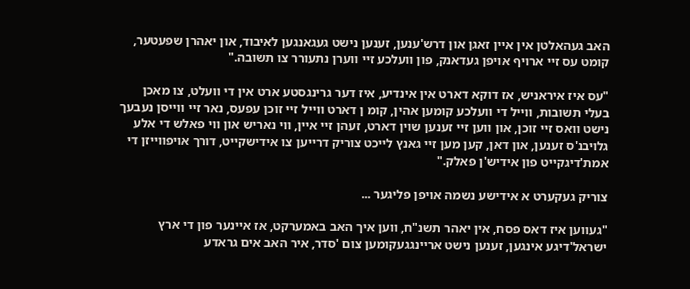האב געהאלטן אין איין זאגן און דרש'ענען, זענען נישט געגאנגען לאיבוד, און יאהרן שפעטער, קומט עס זיי ארויף אויפן געדאנק, פון וועלכע זיי ווערן נתעורר צו תשובה."

"עס איז איראניש, אז דוקא דארט אין אינדיע, איז דער גרינגסטע ארט אין די וועלט, צו מאכן בעלי תשובות, ווייל די וועלכע קומען אהין, קומ ן דארט ווייל זיי זוכן עפעס, נאר זיי ווייסן נעבעך נישט וואס זיי זוכן, און ווען זיי זענען שוין דארט, זעהן זיי איין, ווי נאריש און ווי פאלש די אלע גלויבנ'ס זענען, און דאן, קען מען זיי גאנץ לייכט צוריק דרייען צו אידישקייט, דורך אויפווייזן די אמת'דיגקייט פון אידיש'ן פאלק."

צוריק געקערט א אידישע נשמה אויפן פליגער ...

"געווען איז דאס פסח, אין יאהר תשנ"ח, ווען איך האב באמערקט, אז איינער פון די ארץ
ישראל'דיגע אינגען, זענען נישט אריינגגעקומען צום 'סדר, איר האב אים גראדע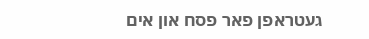געטראפן פאר פסח און אים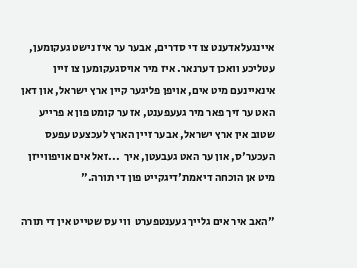איינגעלאדענט צו די סדרים, אבער ער איז נישט געקומען, עטליכע וואכן דערנאר. איז מיר אויסגעקומען צו זיין אינאיינעם מיט אים, אויפן פליגער קיין ארץ ישראל, און דאן האט ער זיך פאר מיר געעפענט, אז ער קומט פון א פרייע שטוב אין ארץ ישראל, אבער זיין הארץ לעכצעט עפעס העכער'ס, און ער האט געבעטן, איך  ...זאל אים אויפווייזן מיט אן הוכחה דיאמת'דיגקייט פון די תורה."

"האב איר אים גלייך געענטפערט  ווי עס שטייט אין די תורה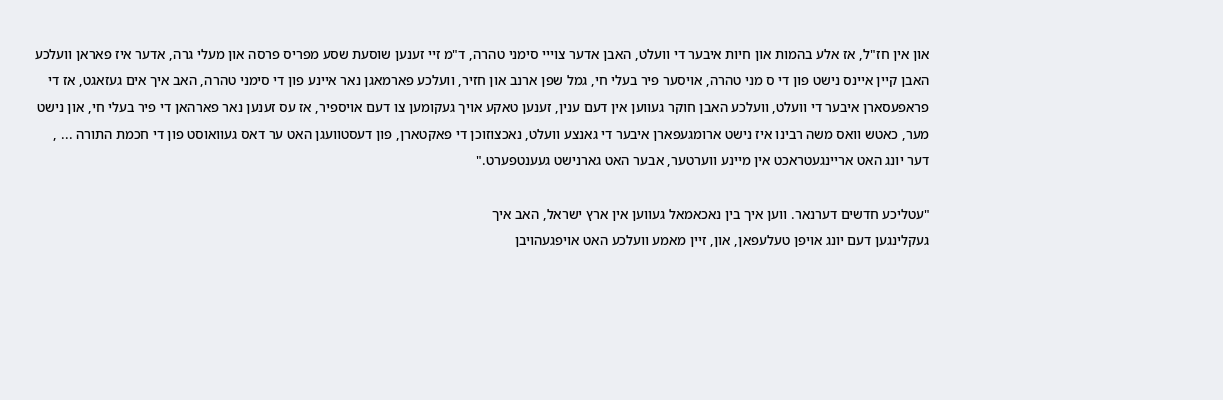און אין חז"ל, אז אלע בהמות און חיות איבער די וועלט, האבן אדער צוייי סימני טהרה, ד"מ זיי זענען שוסעת שסע מפריס פרסה און מעלי גרה, אדער איז פאראן וועלכע האבן קיין איינס נישט פון די ס מני טהרה, אויסער פיר בעלי חי, גמל שפן ארנב און חזיר, וועלכע פארמאגן נאר איינע פון די סימני טהרה, האב איך אים געזאגט, אז די פראפעסארן איבער די וועלט, וועלכע האבן חוקר געווען אין דעם ענין, זענען טאקע אויך געקומען צו דעם אויספיר, אז עס זענען נאר פארהאן די פיר בעלי חי, און נישט מער, כאטש וואס משה רבינו איז נישט ארומגעפארן איבער די גאנצע וועלט, נאכצוזוכן די פאקטארן, פון דעסטוועגן האט ער דאס געוואוסט פון די חכמת התורה ... , דער יונג האט אריינגעטראכט אין מיינע ווערטער, אבער האט גארנישט געענטפערט."

"עטליכע חדשים דערנאר. ווען איך בין נאכאמאל געווען אין ארץ ישראל, האב איך
געקלינגען דעם יונג אויפן טעלעפאן, און, זיין מאמע וועלכע האט אויפגעהויבן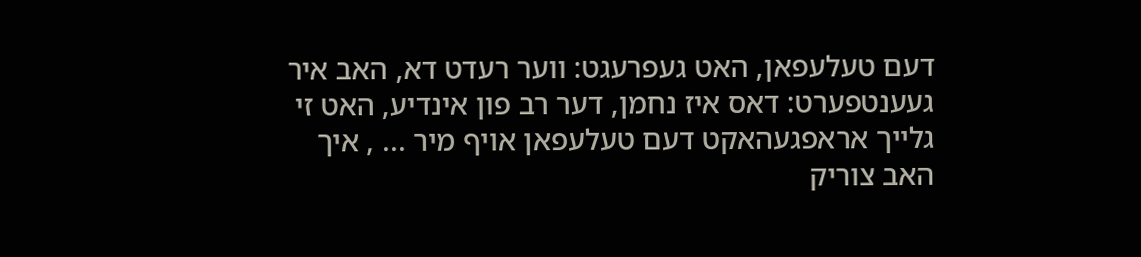דעם טעלעפאן, האט געפרעגט: ווער רעדט דא, האב איר געענטפערט: דאס איז נחמן, דער רב פון אינדיע, האט זי גלייך אראפגעהאקט דעם טעלעפאן אויף מיר ... , איך האב צוריק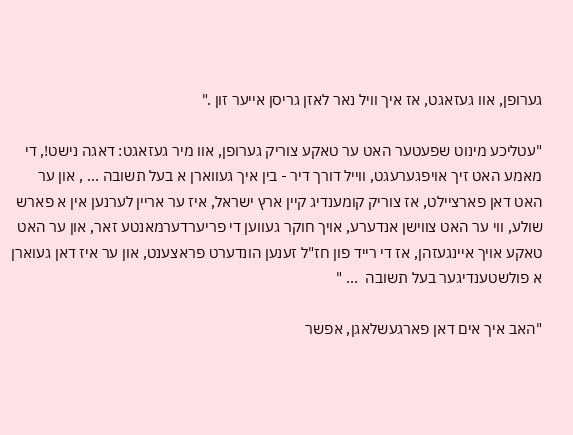גערופן, אוו געזאגט, אז איך וויל נאר לאזן גריסן אייער זון ."

"עטליכע מינוט שפעטער האט ער טאקע צוריק גערופן, אוו מיר געזאגט: דאגה נישט!, די מאמע האט זיך אויפגערעגט, ווייל דורך דיר - בין איך געווארן א בעל תשובה ... , און ער האט דאן פארציילט, אז צוריק קומענדיג קיין ארץ ישראל, איז ער אריין לערנען אין א פארש שולע, ווי ער האט צווישן אנדערע, אויך חוקר געווען די פריערדערמאנטע זאר, און ער האט טאקע אויך איינגעזהן, אז די רייד פון חז"ל זענען הונדערט פראצענט, און ער איז דאן געוארן א פולשטענדיגער בעל תשובה  ... "

"האב איך אים דאן פארגעשלאגן, אפשר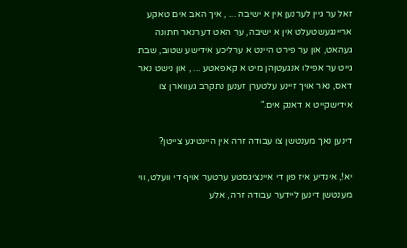זאל ער גיין לערנען אין א ישיבה ... , איך האב אים טאקע אריינגעשטעלט אין א ישיבה, ער האט דערנאר חתונה געהאט, און ער פירט היינט א ערליכע אידישע שטוב, שבת גייט ער אפילו אנגעטןהן מיט א קאפאטע ... , און נישט נאר דאס, נאר אויך זיינע עלטערן זענען נתקרב געווארן צו אידישקייט א דאנק אים."

דינען נאך מענטשן צו עבודה זרה אין היינטיגע צייטן?

יא!, אינדיע איז פון די איינציגסטע ערטער אויף די וועלט, ווי מענטשן דינען ליידער עבודה זרה, אלע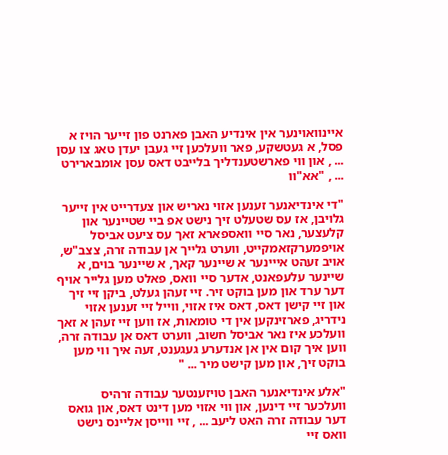איינוואוינער אין אינדיע האבן פארנט פון זייער הויז א פסל, א געטשקע, פאר וועלכען זיי געבן יעדן טאג צו עסן ... , און ווי פארשטענדליך בלייבט דאס עסן אומבארירט ... , "אא"וו

"די אינדיאנער זענען אזוי נאריש און צעדרייט אין זייער גלויבן, אז עס שטעלט זיך נישט אפ ביי שטיינער און קלעצער, נאר סיי וואספארא זאך עס ציעט אביסל אויפמערקזאמקייט, ווערט גלייך אן עבודה זרה, צצב"ש, אויב זעהט אייינער א שיינער קאך, א שיינער בוים, א שיינער עלעפאנט, אדער סיי וואס, פאלט מען גלייר אויף דער ערד און מען בוקט זיר. זיי זעהן געלט, ביקן זיי זיך און זיי קישן דאס, דאס איז אזוי, ווייל זיי זענען אזוי נידריג, פארזינקען אין די טומאות, אז ווען זיי זעהן א זאך וועלכע איז נאר אביסל חשוב, ווערט דאס אן עבודה זרה, ווען איך קום אין אן אנדערע געגענט, זעה איך ווי מען בוקט זיך, און מען קישט מיר ... "

"אלע אינדיאנער האבן טויזענטער עבודה זרהיס וועלכער זיי דינען, און ווי אזוי מען דינט דאס, און גואס דער עבודה זרה האט ליעב ... , זיי ווייסן אליינס נישט וואס זיי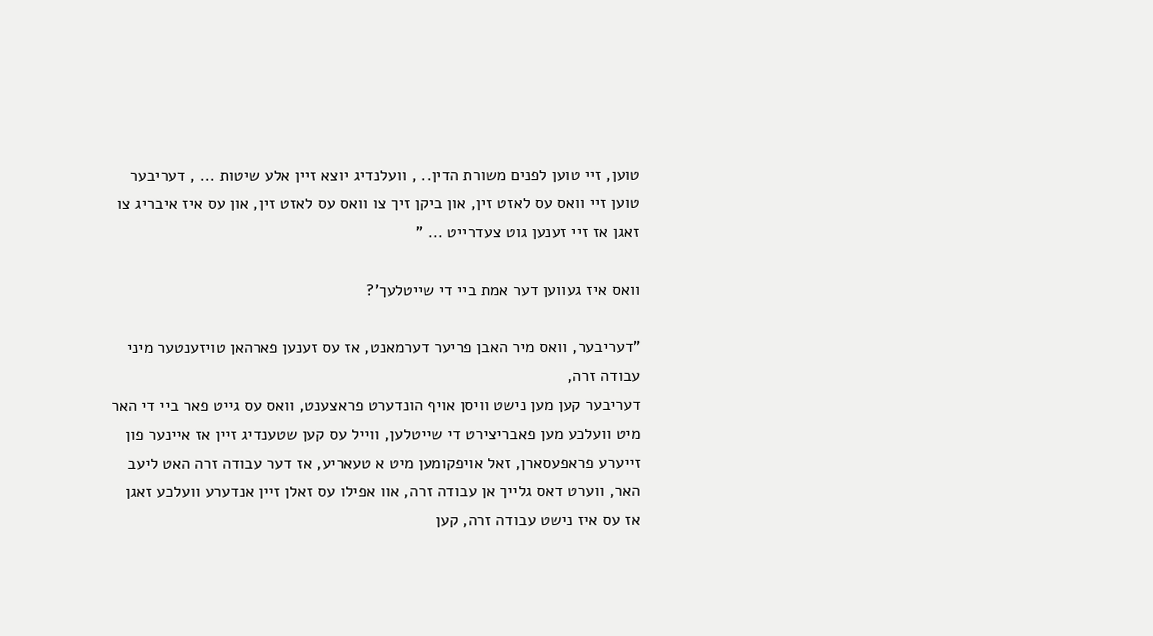טוען, זיי טוען לפנים משורת הדין.. , וועלנדיג יוצא זיין אלע שיטות ... , דעריבער טוען זיי וואס עס לאזט זין, און ביקן זיך צו וואס עס לאזט זין, און עס איז איבריג צו זאגן אז זיי זענען גוט צעדרייט ... "

וואס איז געווען דער אמת ביי די שייטלעך'?

"דעריבער, וואס מיר האבן פריער דערמאנט, אז עס זענען פארהאן טויזענטער מיני עבודה זרה,
דעריבער קען מען נישט וויסן אויף הונדערט פראצענט, וואס עס גייט פאר ביי די האר מיט וועלכע מען פאבריצירט די שייטלען, ווייל עס קען שטענדיג זיין אז איינער פון זייערע פראפעסארן, זאל אויפקומען מיט א טעאריע, אז דער עבודה זרה האט ליעב האר, ווערט דאס גלייך אן עבודה זרה, אוו אפילו עס זאלן זיין אנדערע וועלכע זאגן אז עס איז נישט עבודה זרה, קען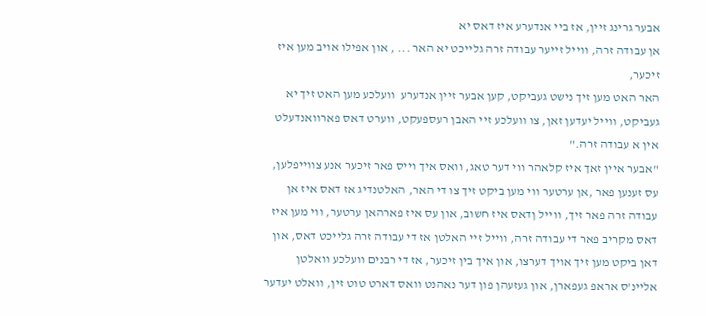אבער גרינג זיין, אז ביי אנדערע איז דאס יא
אן עבודה זרה, ווייל זייער עבודה זרה גלייכט יא האר ... , און אפילו אויב מען איז זיכער,
האר האט מען זיך נישט געביקט, קען אבער זיין אנדערע  וועלכע מען האט זיך יא געביקט, ווייל יעדען זאן, צו וועלכע זיי האבן רעספעקט, ווערט דאס פארוואנדעלט אין א עבודה זרה."
"אבער איין זאך איז קלאהר ווי דער טאג, וואס איך וייס פאר זיכער אנע צווייפלען, עס זענען פאר ,אן ערטער ווי מען ביקט זיך צו די האר, האלטנדיג אז דאס איז אן עבודה זרה פאר זיך, ווייל ןדאס איז חשוב, און עס איז פארהאן ערטער, ווי מען איז דאס מקריב פאר די עבודה זרה, ווייל זיי האלטן אז די עבודה זרה גלייכט דאס, און דאן ביקט מען זיך אויך דערצו, און איך בין זיכער, אז די רבנים וועלכע וואלטן אליינ'ס אראפ געפארן, און געזעהן פון דער נאהנט וואס דארט טוט זין, וואלט יעדער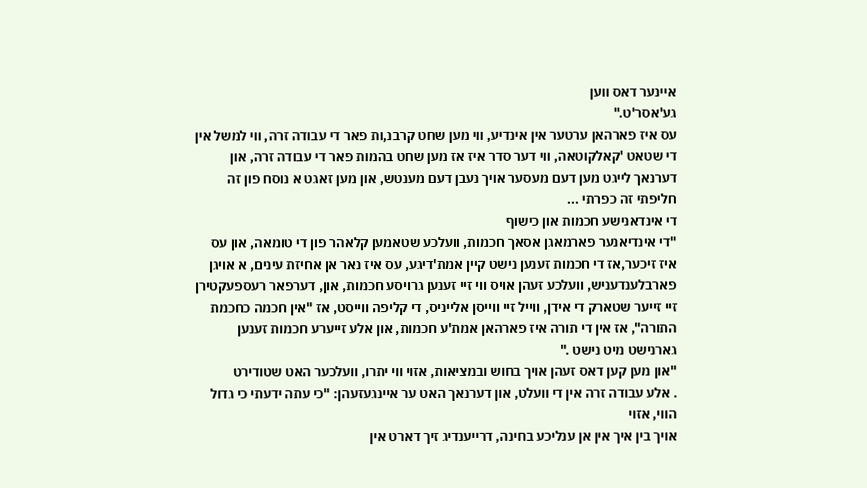איינער דאס ווען
גע'אסר'ט."
עס איז פארהאן ערטער אין אינדיע, ווי מען שחט קרבנ,ות פאר די עבודה זרה, ווי למשל אין די שטאט 'קאלקוטאה, ווי דער סדר איז אז מען שחט בהמות פאר די עבודה זרה, און דערנאך לייגט מען דעם מעסער אויך נעבן דעם מענטש, און מען זאגט א נוסח פון זה חליפתי זה כפרתי ...
די אינדאנישע חכמות און כישוף
"די אינדיאנער פארמאגן אסאך חכמות, וועלכע שטאמען קלאהר פון די טומאה, און עס איז זיכער,אז די חכמות זענען נישט קיין אמת'דיגע, עס איז נאר אן אחיזת עינים, א אויגן פארבלענדעניש, וועלכע זעהן אויס ווי זיי זענען גרויסע חכמות, און, דערפאר רעספעקטירן זיי זייער שטארק די אידן, ווייל זיי ווייסן אלייניס, די קליפה ווייסט, אז "אין חכמה כחכמת התורה", אז אין די תורה איז פארהאן אמת'ע חכמות, און אלע זייערע חכמות זענען גארנישט מיט נישט ."
"און מען קען דאס זעהן אויך בחוש ובמציאות, אזוי ווי יתרו, וועלכער האט שטודירט
. אלע עבודה זרה אין די וועלט, און דערנאך האט ער איינגעזעהן: "כי עתה ידעתי כי גדול הווי, אזוי
אויך בין איך אין אן ענליכע בחינה, דרייענדיג זיך דארט אין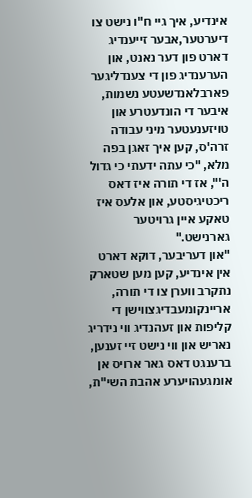אינדיע, איך גיי ח"ו נישט צו דיערטער,אבער זייענדיג דארט פון דער נאנט, און הערענדיג פון די צענדליגער פארבלאנדשעטע נשמות, איבער די הונדעטרע און טויזענעטער מיני עבודה זרה'ס, קען איך זאגן בפה מלא, "כי עתה ידעתי כי גדול ה'", אז די תורה איז דאס ריכטיגיסטע, און אלעס איז טאקע איין גרויטער גארנישט."
"און דעריבער, דוקא דארט אין אינדיע, קען מען שטארק נתקרב ווערן צו די תורה, אריינקומעבדיגצווישן די קליפות און זעהנדיג ווי נידריג נאריש און ווי נישט זיי זענען, ברענגט דאס גאר ארויס אן אומגעהויערע אהבת השי"ת,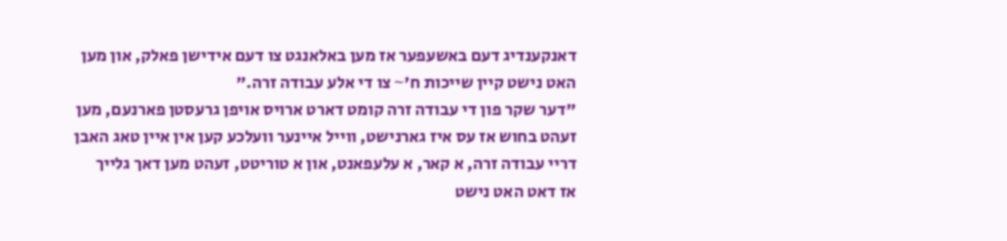דאנקענדיג דעם באשעפער אז מען באלאנגט צו דעם אידישן פאלק, און מען האט נישט קיין שייכות ח'~ צו די אלע עבודה זרה."
"דער שקר פון די עבודה זרה קומט דארט ארויס אויפן גרעסטן פארנעם, מען זעהט בחוש אז עס איז גארנישט, ווייל איינער וועלכע קען אין איין טאג האבן דריי עבודה זרה, א קאר, א עלעפאנט, און א טוריטט, זעהט מען דאך גלייך
אז דאט האט נישט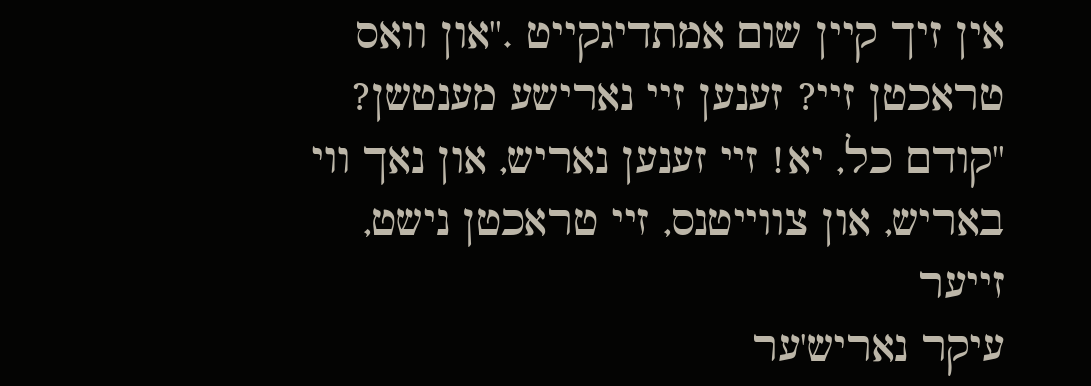אין זיך קיין שום אמתדיגקייט ."און וואס טראכטן זיי? זענען זיי נארישע מענטשן?
"קודם כל, יא! זיי זענען נאריש, און נאך ווי באריש, און צווייטנס, זיי טראכטן נישט, זייער
עיקר נאריש'ער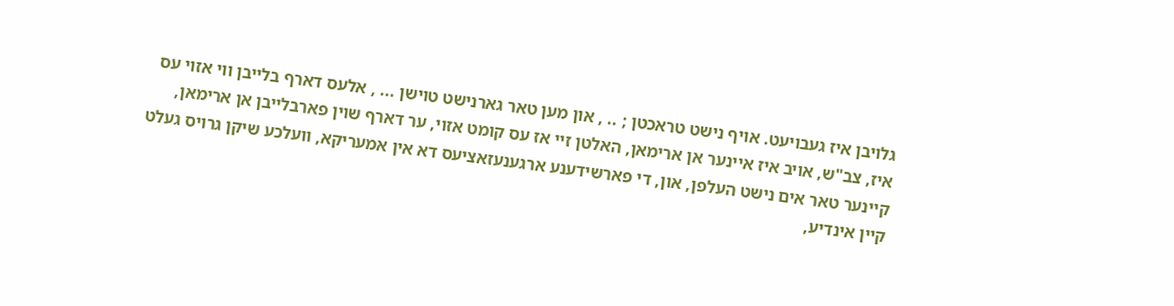גלויבן איז געבויעט. אויף נישט טראכטן ; .. , און מען טאר גארנישט טוישן ... , אלעס דארף בלייבן ווי אזוי עס איז, צב"ש, אויב איז איינער אן ארימאן, האלטן זיי אז עס קומט אזוי, ער דארף שוין פארבלייבן אן ארימאן, קיינער טאר אים נישט העלפן, און, די פארשידענע ארגענעזאציעס דא אין אמעריקא, וועלכע שיקן גרויס געלט קיין אינדיע,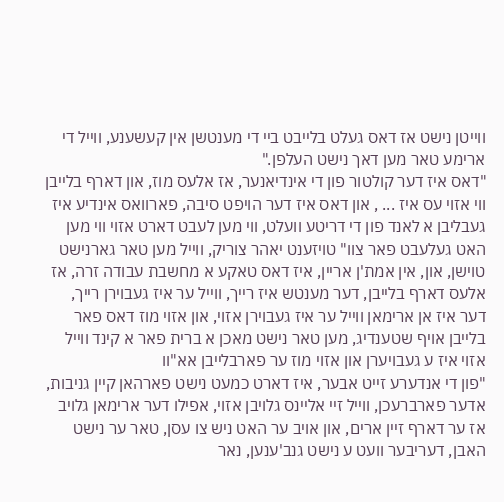ווייטן נישט אז דאס געלט בלייבט ביי די מענטשן אין קעשענע, ווייל די ארימע טאר מען דאך נישט העלפן."
"דאס איז דער קולטור פון די אינדיאנער, אז אלעס מוז, און דארף בלייבן ווי אזוי עס איז ... , און דאס איז דער הויפט סיבה, פארוואס אינדיע איז געבליבן א לאנד פון די דריטע וועלט, ווי מען לעבט דארט אזוי ווי מען האט געלעבט פאר צוו" טויזענט יאהר צוריק, ווייל מען טאר גארנישט טוישן, און, אין אמת'ן אריין, איז דאס טאקע א מחשבת עבודה זרה, אז אלעס דארף בלייבן, דער מענטש איז רייך, ווייל ער איז געבוירן רייך, דער איז אן ארימאן ווייל ער איז געבוירן אזוי, און אזוי מוז דאס פאר בלייבן אויף שטענדיג, מען טאר נישט מאכן א ברית פאר א קינד ווייל אזוי איז ע געבויערן און אזוי מוז ער פארבלייבן אא"וו
"פון די אנדערע זייט אבער, איז דארט כמעט נישט פארהאן קיין גניבות, אדער פארברעכן, ווייל זיי אליינס גלויבן אזוי, אפילו דער ארימאן גלויב אז ער דארף זיין ארים, און אויב ער האט ניש צו עסן, טאר ער נישט האבן, דעריבער וועט ע נישט גנב'ענען, נאר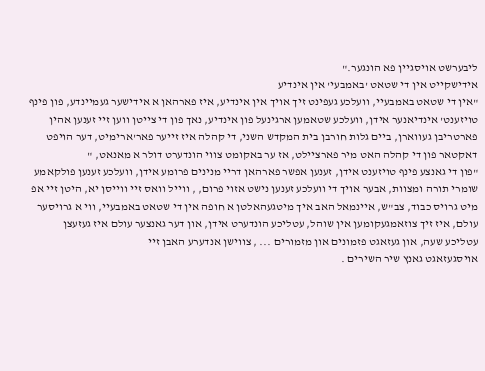ליבערשט אויסגיין פא הונגער."
אידישקייט אין די שטאט 'באמבעי' אין אינדיע
"אין די שטאט באמבעיי, וועלכע געפינט זיך אויך אין אינדיע, איז פארהאן א אידישער געמיינדע, פון פינף טויזענט' אינדיאנער אידן, וועלכע שטאמען ארגינעל פון אינדיע, נאך פון די צייטן ווען זיי זענען אהין פארטריבן געווארן, ביים גלות חורבן בית המקדש השני, די קהלה איז זייער פאר'ארימיט, דער הויפט דאקטאר פון די קהלה האט מיר פארציילט, אז ער באקומט צווי הונדערט דולר א מאנאט, "
"פון די גאנצע פינף טויזענט אידן, זענען אפשר פארהאן דריי מנינים פרומע אידן, וועלכע זענען פולקאמע שומרי תורה ומצוות, אבער אויך די וועלכע זענען נישט אזוי פרום, , ווייל וואס זיי ווייסן יא, היטן זיי אפ מיט גרויס כבוד, צב"ש, איינמאל האב איך מיטגעהאלטן א חופה אין די שטאט באמבעיי, ווי א גרויסער עולם, איז זיך צוזאמגעקומען אין שוהל, עטליכע הונדערט אידן, און דער גאנצער עולם איז געזעצן עטליכע שעה, און געזאגט פזמונים און מזמורים ... , צווישן אנדערע האבן זיי
אויסגעזאגט גאנץ שיר השירים .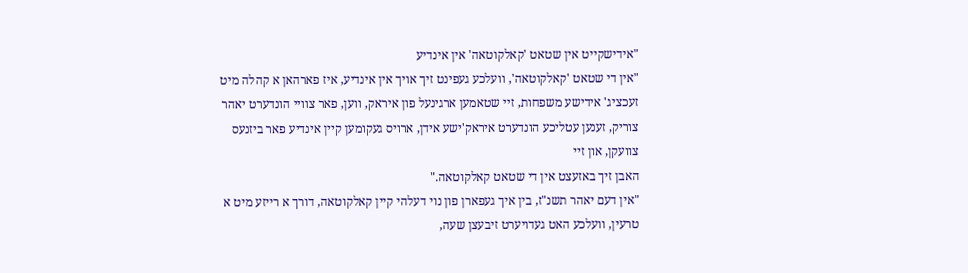"אידישקייט אין שטאט 'קאלקוטאה' אין אינדיע
"אין די שטאט 'קאלקוטאה', וועלכע געפינט זיך אויך אין אינדיע, איז פארהאן א קהלה מיט זעכציג' אידישע משפחות, זיי שטאמען ארגינעל פון איראק, ווען, פאר צוויי הונדערט יאהר צוריק, זענען עטליכע הונדערט איראק'ישע אידן, ארויס געקומען קיין אינדיע פאר ביזנעס צוועקן, און זיי
האבן זיך באזעצט אין די שטאט קאלקוטאה."
"אין דעם יאהר תשנ"ז, בין איך געפארן פון נוי דעלהי קיין קאלקוטאה, דורך א רייזע מיט א טרעין, וועלכע האט געדויערט זיבעצן שעה,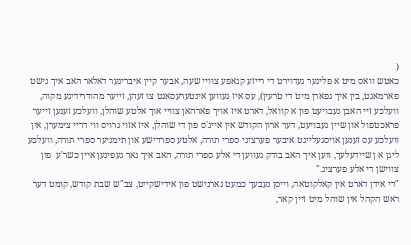(
כאטש וואס מיט א פליגער געדוירט די רייזע קנאפע צוויי שעה, אבער קיין איבריגער דאלאר האב איך נישט פארמאגט, בין איך גפארן מיט די טרעין), עס איז געווען אינטערעסאנט צו זעהן, זייער מהודרידיגע מקוה, וועלכע זיי האבן געבויעט פון א קוואל, דארט איז אויך פארהאן צוויי אוך אלטע שוהלן, וועלכע זענען זייער פראכטפול און שיין געבויעט, דער ארון הקודש אין איינ'ס פון די שוהלן, איז אזוי גרויס ווי דריי צימערן, אין וועלכע עס זענען אויסגעלייגט איבער פערציגי ספרי תורה, אלטע ספרדישע און תימניער ספרי תורה, וועלכע ליגן א ן שיידעלעך, ווען איך האב בודק געווען די אלע ספרי תורה, האב איך נאר געפינען איין כשר'ע  פון צווישן די אלע פערציג."
"די אידן דארט אין קאלקוטאה, וייסן נעבעך כמעט גארנישט פון אידישקייט, צב"ש שבת קודש, קומט דער ראש הקהל אין שוהל מיט זיין קאר,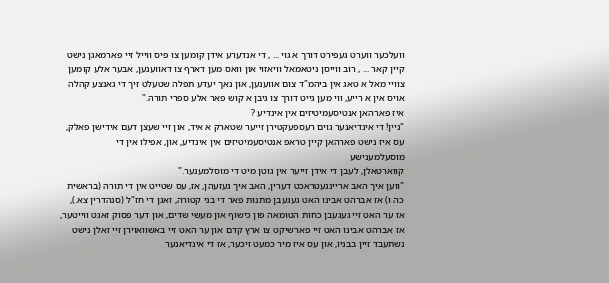וועלכער ווערט געפירט דורך א גוי ... , די אנדערע אידן קומען צו פיס ווייל זיי פארמאגן נישט קיין קאר ... , רוב ווייסן ניטאמאל וויאזוי און וואס מען דארף צו דאווענען, אבער אלע קומען צוויי מאל א טאג אין ביהמ"ד צום אווענען, און נאך יעדע תפלה שטעלט זיך די גאנצע קהלה אויס אין א רייע, ווי מען גייט דורך צו גיבן א קוש פאר אלע ספרי תורה."
איז פארהאן אנטיסעמיטיזים אין אינדיע ?
"ניין! די אינדיאנער גוים רעספעקטירן זייער שטארק א איד, און זיי שעצן דעם אידישן פאלק, עס איז נישט פארהאן קיין טראפ אנטיסעמיטיזים אין אינדיע, און, אפילו אין די מוסעלמענישע
קווארטאלן, לעבן די אידן זייער אין גוטן מיט די מוסלמענער."
"ווען איך האב אריינגעטראכט דערין, האב איך געזעהן, אז, עס שטייט אין די תורה (בראשית כה ו) אז אברהט אבינו האט געגעבן מתנות פאר די בני קטורה, זאגן די חז"ל (סנהדרין צא.), אז ער האט זיי געגעבן כחות הטומאה פון כישוף און מעשי שדים, און דער פסוק זאגט ווייטער, אז אברהט אבינו האט זיי פארשיקט צו ארץ קדם און ער האט זיי באשוואוירן זיי זאלן נישט נשתעבד זיין בבניו, און עס איז מיר כמעט זיכער, אז די אינדיאנער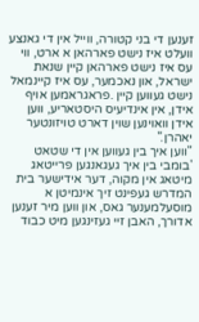זענען די בני קטורה, ווייל אין די גאנצע וועלט איז נישט פארהאן א ארט, ווי עס איז נישט פארהאן קיין שנאת ישראל, און נאכמער, עס איז קיינמאל נישט געווען קיין .פראגראמען אויף אידן, אין אינדיעיס היסטאריע, ווען אידן וואוינען שוין דארט טויזונטער יאהרן."
"ווען איך בין געווען אין די שטאט 'בומבי בין איך געגאנגען פרייטאג מיטאג אין מקוה, דער אידישער בית המדרש געפינט זיך אינמיטן א מוסעלמענער גאס, און ווען מיר זענען אדורך, האבן זיי געזינגען מיט כבוד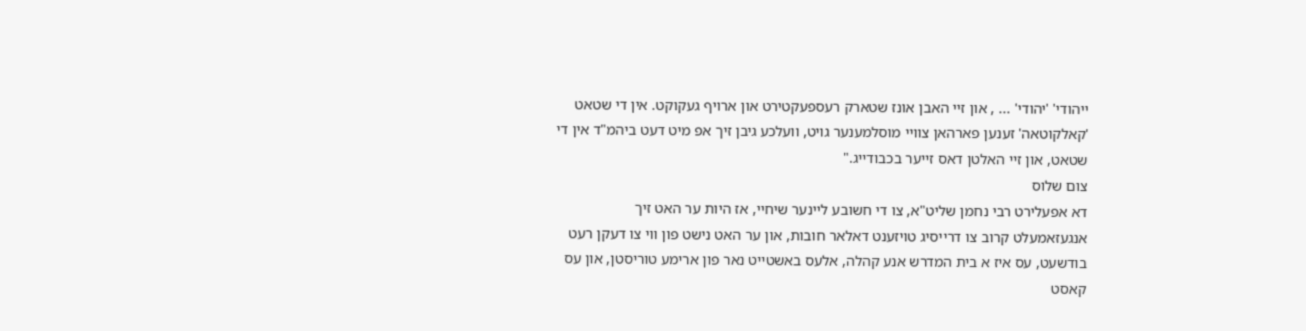ייהודי' 'יהודי' ... , און זיי האבן אונז שטארק רעספעקטירט און ארויף געקוקט. אין די שטאט 'קאלקוטאה' זענען פארהאן צוויי מוסלמענער גויט, וועלכע גיבן זיך אפ מיט דעט ביהמ"ד אין די שטאט, און זיי האלטן דאס זייער בכבודייג."
צום שלוס
דא אפעלירט רבי נחמן שליט"א, צו די חשובע ליינער שיחיי, אז היות ער האט זיך
אנגעזאמעלט קרוב צו דרייסיג טויזענט דאלאר חובות, און ער האט נישט פון ווי צו דעקן רעט
בודשעט, עס איז א בית המדרש אנע קהלה, אלעס באשטייט נאר פון ארימע טוריסטן, און עס קאסט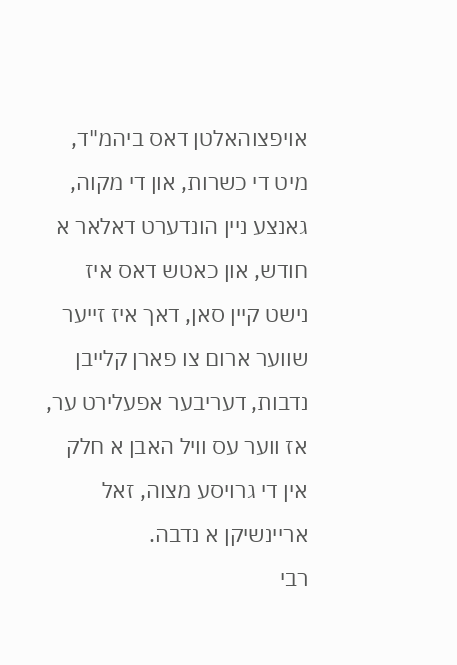אויפצוהאלטן דאס ביהמ"ד, מיט די כשרות, און די מקוה, גאנצע ניין הונדערט דאלאר א חודש, און כאטש דאס איז נישט קיין סאן, דאך איז זייער שווער ארום צו פארן קלייבן נדבות, דעריבער אפעלירט ער, אז ווער עס וויל האבן א חלק אין די גרויסע מצוה, זאל אריינשיקן א נדבה.
רבי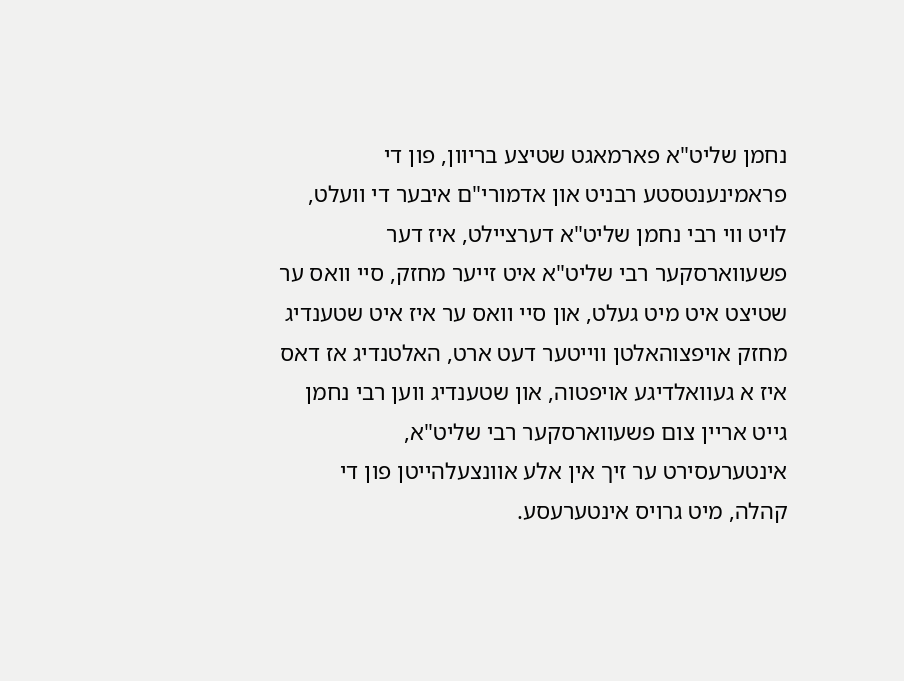נחמן שליט"א פארמאגט שטיצע בריוון, פון די פראמינענטסטע רבניט און אדמורי"ם איבער די וועלט, לויט ווי רבי נחמן שליט"א דערציילט, איז דער פשעווארסקער רבי שליט"א איט זייער מחזק, סיי וואס ער שטיצט איט מיט געלט, און סיי וואס ער איז איט שטענדיג מחזק אויפצוהאלטן ווייטער דעט ארט, האלטנדיג אז דאס איז א געוואלדיגע אויפטוה, און שטענדיג ווען רבי נחמן גייט אריין צום פשעווארסקער רבי שליט"א, אינטערעסירט ער זיך אין אלע אוונצעלהייטן פון די קהלה, מיט גרויס אינטערעסע.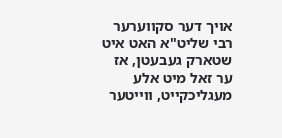אויך דער סקווערער רבי שליט"א האט איט שטארק געבעטן, אז ער זאל מיט אלע מעגליכקייט, ווייטער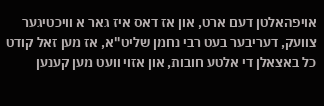אויפהאלטן דעם ארט, און אז דאס איז גאר א וויכטיגער צוועק, דעריבער בעט רבי נחמן שליט"א, אז מען זאל קודט כל באצאלן די אלטע חובות, און אזוי וועט מען קענען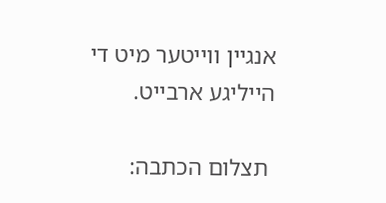אנגיין ווייטער מיט די הייליגע ארבייט.

 תצלום הכתבה: